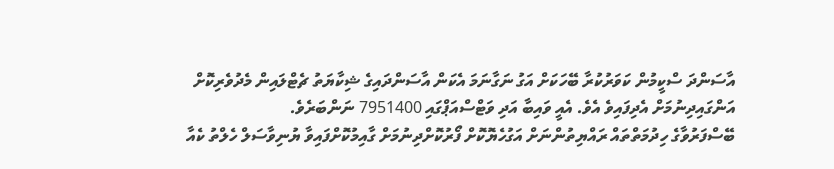އާސަންދަ ސްކީމުން ކަވަރުކުރާ ބޭހަކަށް އަގު ނަގާނަމަ އެކަން އާސަންދައިގެ ޝިކާޔަތު ޗެޓްލައިން މެދުވެރިކޮށް އަންގައިދިނުމަށް އެދިފައިވެ އެވެ. އެއީ ވައިބާ އަދި ވަޓްސްއަޕްގައި 7951400 ނަންބަރެވެ.
ބޭސްފަރުވާގެ ހިދުމަތްތައް ރައްޔިތުންނަށް އަގުހެޔޮކޮށް ފޯރުކޮށްދިނުމަށް ގާއިމުކޮށްފައިވާ ޔުނިވާސަލް ހެލްތު ކެއާ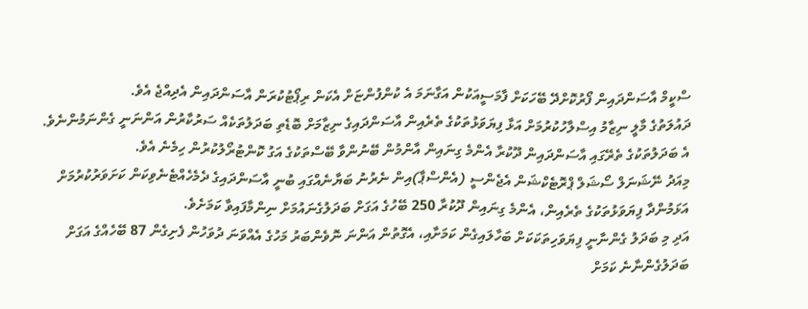ސްކީމް އާސަންދައިން ފޯރުކޮށްދޭ ބޭހަކަށް ފާމަސީއަކުން އަގާނަމަ އެ ކުންފުންޏަށް އެކަން ރިޕޯޓުކުރަން އާސަންދައިން އެދިއްޖެ އެވެ.
ދައުލަތުގެ މާލީ ނިޒާމު އިސްލާހުކުރުމަށް އަޅާ ފިޔަވަޅުތަކުގެ ތެރެއިން އާސަންދައިގެ ނިޒާމަށް ބޮޑެތި ބަދަލުތަކެއް ސަރުކާރުން އަންނަނީ ގެންނަމުންނެވެ. އެ ބަދަލުތަކުގެ ތެރޭގައި އާސަންދައިން ދޫކުރާ އެންމެ ގިނައިން އާންމުން ބޭނުންވާ ބޭސްތަކުގެ އަގު ކޮންޓުރޯލުކުރުން ހިމެނެ އެވެ.
މިއަދު ނޭޝަނަލް ސޯޝަލް ޕްރޮޓެކްޝަން އެޖެންސީ (އެންސްޕާ)އިން ނެރުނު ބަޔާނެއްގައި ބުނީ އާސަންދައިގެ ދެމެހެއްޓެނެވިކަން ކަށަވަރުކުރުމަށް އަޅަމުންދާ ފިޔަވަޅުތަކުގެ ތެރެއިން، އެންމެ ގިނައިން ދޫކުރާ 250 ބޭހުގެ އަގަށް ބަދަލުގެނައުމަށް ނިންމާފައިވާ ކަމަށެވެ.
އަދި މި ބަދަލު ގެންނާނީ ފިޔަވަހިތަކަކަށް ބަހާލައިގެން ކަމަށާއި، އެގޮތުން އަންނަ ނޮވެންބަރު މަހުގެ އެއްވަނަ ދުވަހުން ފެށިގެން 87 ބޭހެއްގެ އަގަށް ބަދަލުގެންނާނެ ކަމަށް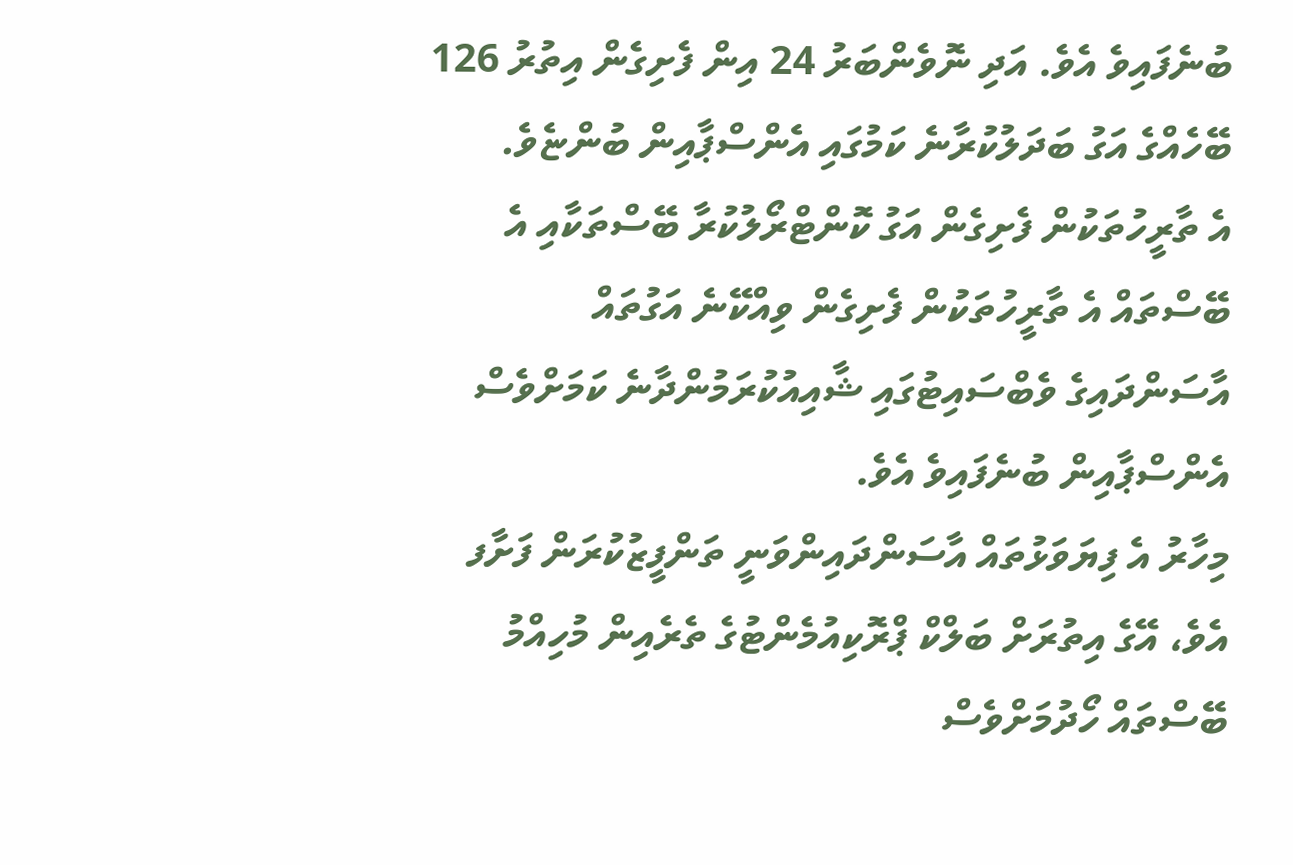ބުނެފައިވެ އެވެ. އަދި ނޮވެންބަރު 24 އިން ފެށިގެން އިތުރު 126 ބޭހެއްގެ އަގު ބަދަލުކުރާނެ ކަމުގައި އެންސްޕާއިން ބުންޏެވެ.
އެ ތާރީހުތަކުން ފެށިގެން އަގު ކޮންޓްރޯލުކުރާ ބޭސްތަކާއި އެ ބޭސްތައް އެ ތާރީހުތަކުން ފެށިގެން ވިއްކޭނެ އަގުތައް އާސަންދައިގެ ވެބްސައިޓުގައި ޝާއިއުކުރަމުންދާނެ ކަމަށްވެސް އެންސްޕާއިން ބުނެފައިވެ އެވެ.
މިހާރު އެ ފިޔަވަޅުތައް އާސަންދައިންވަނީ ތަންފީޒުކުރަން ފަށާފ އެވެ، އޭގެ އިތުރަށް ބަލްކް ޕްރޮކިއުމެންޓުގެ ތެރެއިން މުހިއްމު ބޭސްތައް ހޯދުމަށްވެސް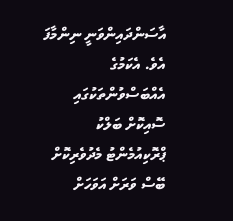އާސަންދައިންވަނީ ނިންމާފަ އެވެ. އެކަމުގެ އެއްބަސްވުންތަކުގައި ސޮއިކޮށް ބަލްކު ޕްރޮކިއުމެންޓު މެދުވެރިކޮށް ބޭސް ވަރަށް އަވަހަށް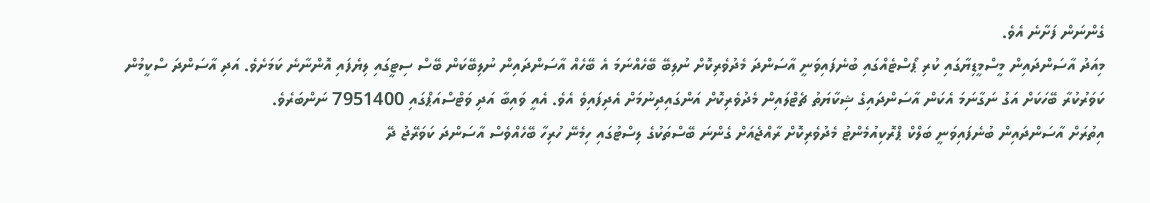ގެންނަން ފަށާނެ އެވެ.
މިއަދު އާސަންދައިން މީސްމީޑިޔާގައި ކުރި ޕޯސްޓެއްގައި ބުނެފައިވަނީ އާސަންދަ މެދުވެރިކޮށް ނުލިބޭ ބޭހެއްނަމަ އެ ބޭހެއް އާސަންދައިން ނުލިބޭކަން ބޭސް ސިޓީގައި ލިޔެފައި އޮންނާނެ ކަމަށެވެ. އަދި އާސަންދަ ސްކީމުން ކަވަރުކުރާ ބޭހަކަށް އަގު ނަގާނަމަ އެކަން އާސަންދައިގެ ޝިކާޔަތު ޗެޓްލައިން މެދުވެރިކޮށް އަންގައިދިނުމަށް އެދިފައިވެ އެވެ. އެއީ ވައިބާ އަދި ވަޓްސްއަޕްގައި 7951400 ނަންބަރެވެ.
އިތުރަށް އާސަންދައިން ބުނެފައިވަނީ ބަލްކް ޕްރޮކިއުމެންޓު މެދުވެރިކޮށް ރާއްޖެއަށް ގެންނަ ބޭސްތަކުގެ ލިސްޓުގައި ހިމެނޭ ހުރިހާ ބޭހެއްވެސް އާސަންދަ ކަވަރޭޖު ދޭ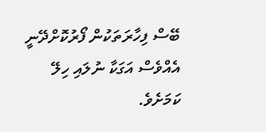ބޭސް ފިހާރަތަކުން ފޯރުކޮށްދޭނީ އެއްވެސް އަގަކާ ނުލައި ހިލޭ ކަމަށެވެ.